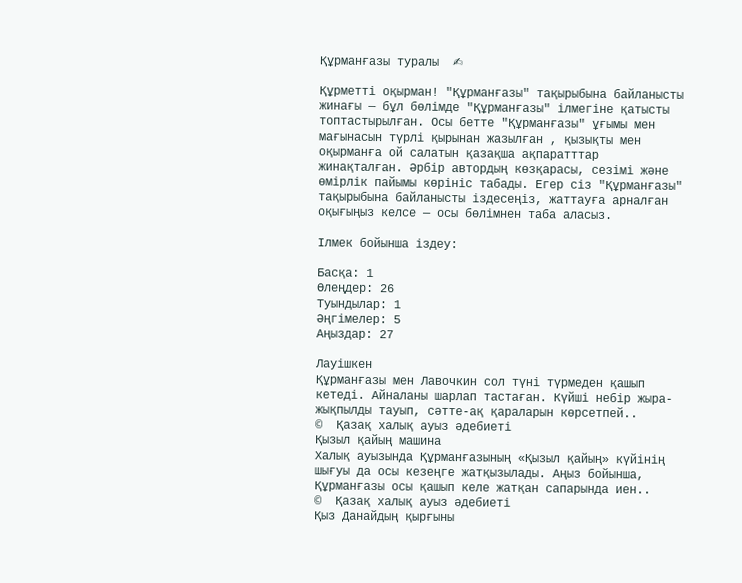Құрманғазы туралы  ✍

Құрметті оқырман! "Құрманғазы" тақырыбына байланысты жинағы — бұл бөлімде "Құрманғазы" ілмегіне қатысты топтастырылған. Осы бетте "Құрманғазы" ұғымы мен мағынасын түрлі қырынан жазылған , қызықты мен оқырманға ой салатын қазақша ақпаратттар жинақталған. Әрбір автордың көзқарасы, сезімі және өмірлік пайымы көрініс табады. Егер сіз "Құрманғазы" тақырыбына байланысты іздесеңіз, жаттауға арналған оқығыңыз келсе — осы бөлімнен таба аласыз.

Ілмек бойынша іздеу:

Басқа: 1
Өлеңдер: 26
Туындылар: 1
Әңгімелер: 5
Аңыздар: 27

Лауішкен
Құрманғазы мен Лавочкин сол түні түрмеден қашып кетеді. Айналаны шарлап тастаған. Күйші небір жыра-жықпылды тауып, сәтте-ақ қараларын көрсетпей..
©  Қазақ халық ауыз әдебиеті
Қызыл қайың машина
Халық ауызында Құрманғазының «Қызыл қайың» күйінің шығуы да осы кезеңге жатқызылады. Аңыз бойынша, Құрманғазы осы қашып келе жатқан сапарында иен..
©  Қазақ халық ауыз әдебиеті
Қыз Данайдың қырғыны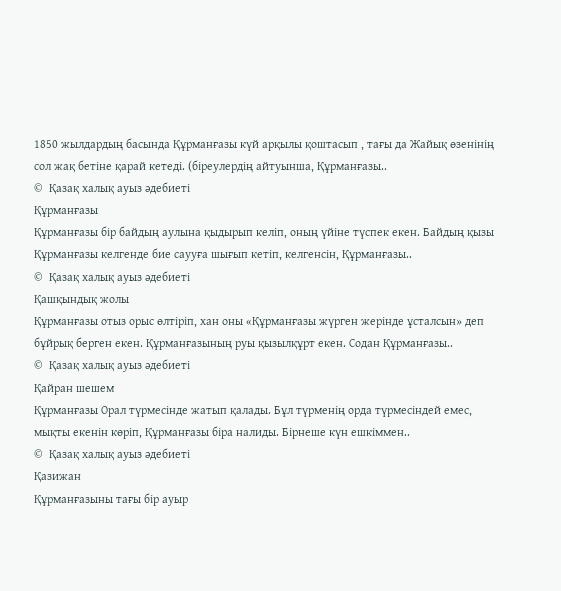1850 жылдардың басында Құрманғазы күй арқылы қоштасып , тағы да Жайық өзенінің сол жақ бетіне қарай кетеді. (біреулердің айтуынша, Құрманғазы..
©  Қазақ халық ауыз әдебиеті
Құрманғазы
Құрманғазы бір байдың аулына қыдырып келіп, оның үйіне түспек екен. Байдың қызы Құрманғазы келгенде бие саууға шығып кетіп, келгенсін, Құрманғазы..
©  Қазақ халық ауыз әдебиеті
Қашқындық жолы
Құрманғазы отыз орыс өлтіріп, хан оны «Құрманғазы жүрген жерінде ұсталсын» деп бұйрық берген екен. Құрманғазының руы қызылқұрт екен. Содан Құрманғазы..
©  Қазақ халық ауыз әдебиеті
Қайран шешем
Құрманғазы Орал түрмесінде жатып қалады. Бұл түрменің орда түрмесіндей емес, мықты екенін көріп, Құрманғазы біра налиды. Бірнеше күн ешкіммен..
©  Қазақ халық ауыз әдебиеті
Қазижан
Құрманғазыны тағы бір ауыр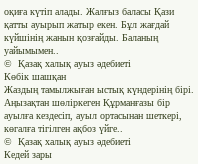оқиға күтіп алады. Жалғыз баласы Қази қатты ауырып жатыр екен. Бұл жағдай күйшінің жанын қозғайды. Баланың уайымымен..
©  Қазақ халық ауыз әдебиеті
Көбік шашқан
Жаздың тамылжыған ыстық күндерінің бірі. Аңызақтан шөліркеген Құрманғазы бір ауылға кездесіп, ауыл ортасынан шеткері, көгалға тігілген ақбоз үйге..
©  Қазақ халық ауыз әдебиеті
Кедей зары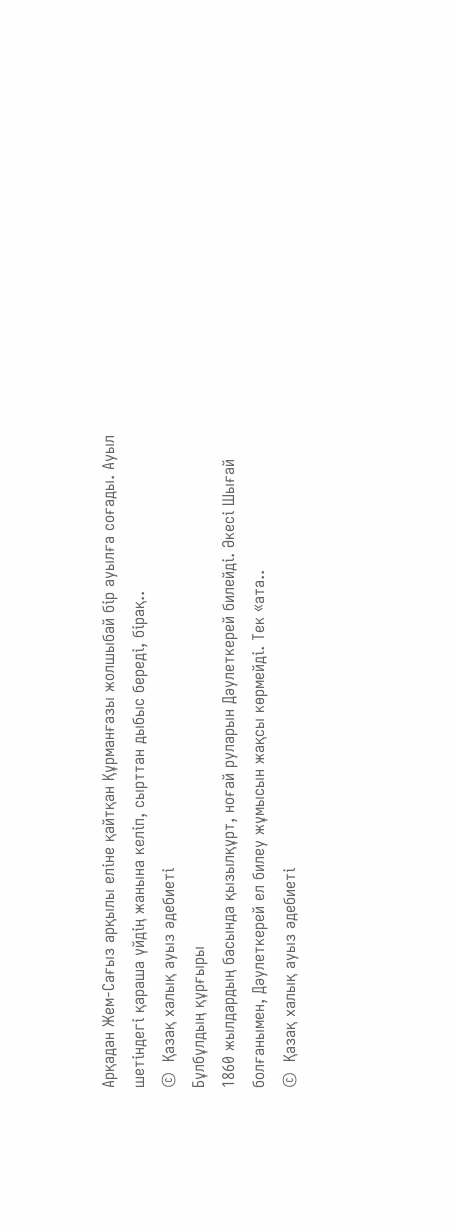Арқадан Жем-Сағыз арқылы еліне қайтқан Құрманғазы жолшыбай бір ауылға соғады. Ауыл шетіндегі қараша үйдің жанына келіп, сырттан дыбыс береді, бірақ..
©  Қазақ халық ауыз әдебиеті
Бұлбұлдың құрғыры
1860 жылдардың басында қызылқұрт, ноғай руларын Дәулеткерей билейді. Әкесі Шығай болғанымен, Дәулеткерей ел билеу жұмысын жақсы көрмейді. Тек «ата..
©  Қазақ халық ауыз әдебиеті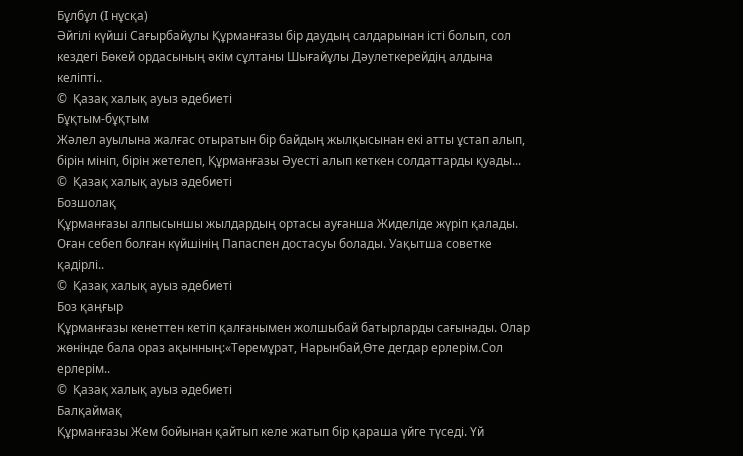Бұлбұл (I нұсқа)
Әйгілі күйші Сағырбайұлы Құрманғазы бір даудың салдарынан істі болып, сол кездегі Бөкей ордасының әкім сұлтаны Шығайұлы Дәулеткерейдің алдына келіпті..
©  Қазақ халық ауыз әдебиеті
Бұқтым-бұқтым
Жәлел ауылына жалғас отыратын бір байдың жылқысынан екі атты ұстап алып, бірін мініп, бірін жетелеп, Құрманғазы Әуесті алып кеткен солдаттарды қуады...
©  Қазақ халық ауыз әдебиеті
Бозшолақ
Құрманғазы алпысыншы жылдардың ортасы ауғанша Жиделіде жүріп қалады. Оған себеп болған күйшінің Папаспен достасуы болады. Уақытша советке қадірлі..
©  Қазақ халық ауыз әдебиеті
Боз қаңғыр
Құрманғазы кенеттен кетіп қалғанымен жолшыбай батырларды сағынады. Олар жөнінде бала ораз ақынның:«Төремұрат, Нарынбай,Өте дегдар ерлерім.Сол ерлерім..
©  Қазақ халық ауыз әдебиеті
Балқаймақ
Құрманғазы Жем бойынан қайтып келе жатып бір қараша үйге түседі. Үй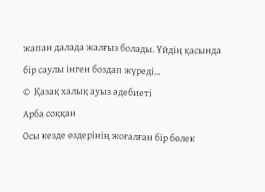жапан далада жалғыз болады. Үйдің қасында бір саулы інген боздап жүреді...
©  Қазақ халық ауыз әдебиеті
Арба соққан
Осы кезде өздерінің жоғалған бір бөлек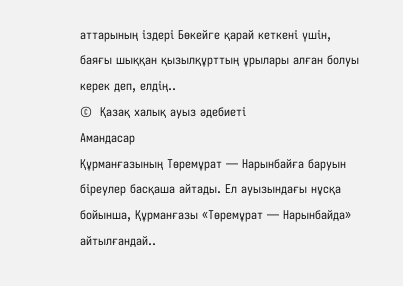аттарының іздері Бөкейге қарай кеткені үшін, баяғы шыққан қызылқұрттың ұрылары алған болуы керек деп, елдің..
©  Қазақ халық ауыз әдебиеті
Амандасар
Құрманғазының Төремұрат — Нарынбайға баруын біреулер басқаша айтады. Ел ауызындағы нұсқа бойынша, Құрманғазы «Төремұрат — Нарынбайда» айтылғандай..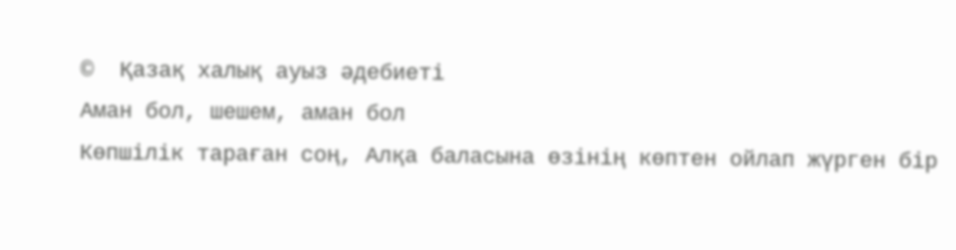©  Қазақ халық ауыз әдебиеті
Аман бол, шешем, аман бол
Көпшілік тараған соң, Алқа баласына өзінің көптен ойлап жүрген бір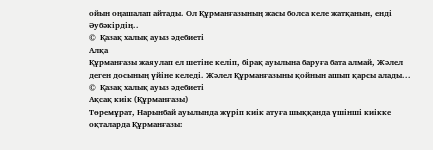ойын оңашалап айтады. Ол Құрманғазының жасы болса келе жатқанын, енді Әубәкірдің..
©  Қазақ халық ауыз әдебиеті
Алқа
Құрманғазы жаяулап ел шетіне келіп, бірақ ауылына баруға бата алмай, Жәлел деген досының үйіне келеді. Жәлел Құрманғазыны қойнын ашып қарсы алады...
©  Қазақ халық ауыз әдебиеті
Ақсақ киік (Құрманғазы)
Төремұрат, Нарынбай ауылында жүріп киік атуға шыққанда үшінші киікке оқталарда Құрманғазы: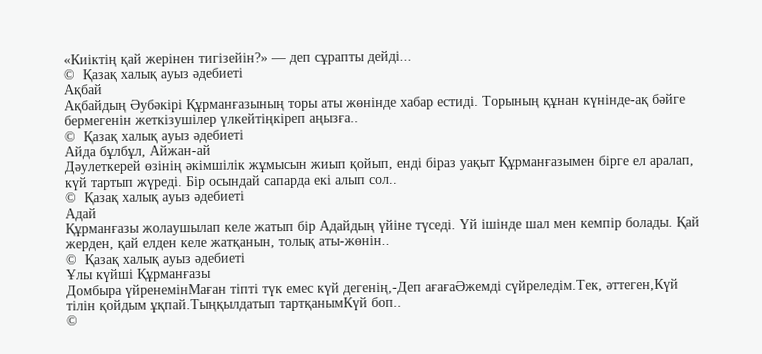«Киіктің қай жерінен тигізейін?» — деп сұрапты дейді...
©  Қазақ халық ауыз әдебиеті
Ақбай
Ақбайдың Әубәкірі Құрманғазының торы аты жөнінде хабар естиді. Торының құнан күнінде-ақ бәйге бермегенін жеткізушілер үлкейтіңкіреп аңызға..
©  Қазақ халық ауыз әдебиеті
Айда бұлбұл, Айжан-ай
Дәулеткерей өзінің әкімшілік жұмысын жиып қойып, енді біраз уақыт Құрманғазымен бірге ел аралап, күй тартып жүреді. Бір осындай сапарда екі алып сол..
©  Қазақ халық ауыз әдебиеті
Адай
Құрманғазы жолаушылап келе жатып бір Адайдың үйіне түседі. Үй ішінде шал мен кемпір болады. Қай жерден, қай елден келе жатқанын, толық аты-жөнін..
©  Қазақ халық ауыз әдебиеті
Ұлы күйші Құрманғазы
Домбыра үйренемінМаған тіпті түк емес күй дегенің,-Деп ағағаӘжемді сүйреледім.Тек, әттеген,Күй тілін қойдым ұқпай.Тыңқылдатып тартқанымКүй боп..
©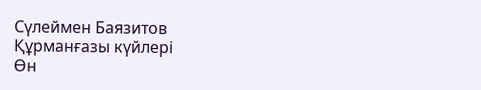Сүлеймен Баязитов
Құрманғазы күйлері
Өн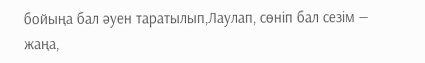бойыңа бал әуен таратылып,Лаулап, cөніп бал cезім — жаңа,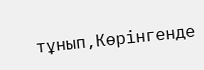тұнып,Көрінгенде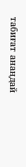табиғат анаңдай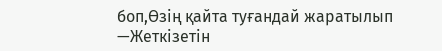боп,Өзің қайта туғандай жаратылып —Жеткізетін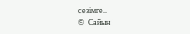сезімге..
©  Сайын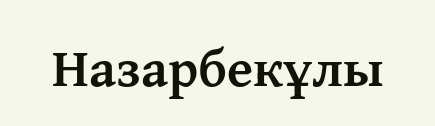Назарбекұлы